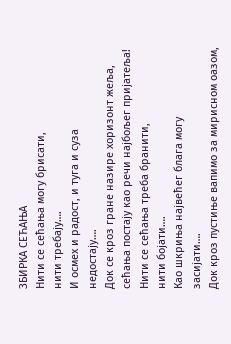ЗБИРКА СЕЋАЊА
Нити се сећања могу брисати,
нити требају….
И осмех и радост, и туга и суза
недостају….
Док се кроз гране назире хоризонт жеља,
сећања постају као речи најбољег пријатеља!
Нити се сећања треба бранити,
нити бојати….
Као шкриња највећег блага могу
засијати….
Док кроз пустиње вапимо за мирисном оазом,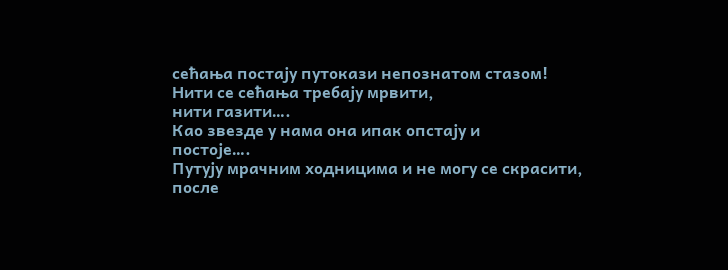сећања постају путокази непознатом стазом!
Нити се сећања требају мрвити,
нити газити….
Као звезде у нама она ипак опстају и
постоје….
Путују мрачним ходницима и не могу се скрасити,
после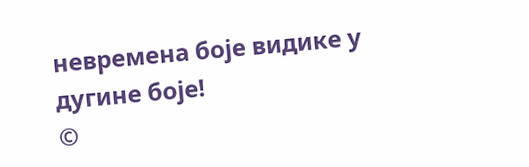невремена боје видике у дугине боје!
©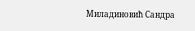Миладиновић Сандра